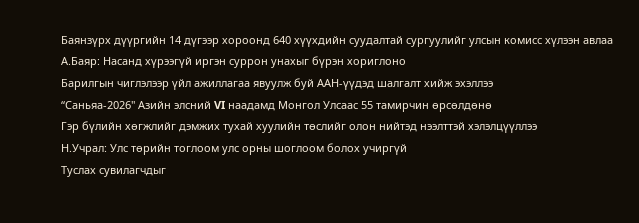Баянзүрх дүүргийн 14 дүгээр хороонд 640 хүүхдийн суудалтай сургуулийг улсын комисс хүлээн авлаа
А.Баяр: Насанд хүрээгүй иргэн суррон унахыг бүрэн хориглоно
Барилгын чиглэлээр үйл ажиллагаа явуулж буй ААН-үүдэд шалгалт хийж эхэллээ
“Саньяа-2026" Азийн элсний VI наадамд Монгол Улсаас 55 тамирчин өрсөлдөнө
Гэр бүлийн хөгжлийг дэмжих тухай хуулийн төслийг олон нийтэд нээлттэй хэлэлцүүллээ
Н.Учрал: Улс төрийн тоглоом улс орны шоглоом болох учиргүй
Туслах сувилагчдыг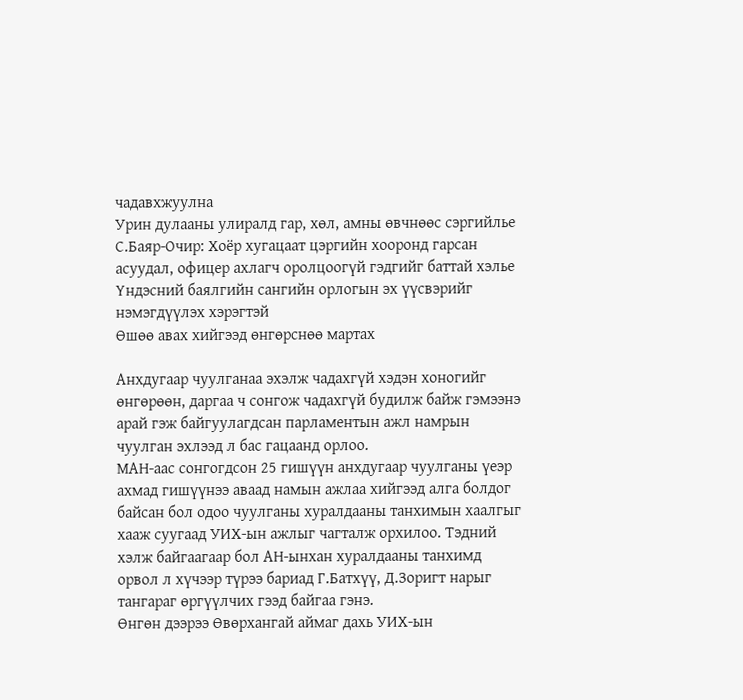чадавхжуулна
Урин дулааны улиралд гар, хөл, амны өвчнөөс сэргийлье
С.Баяр-Очир: Хоёр хугацаат цэргийн хооронд гарсан асуудал, офицер ахлагч оролцоогүй гэдгийг баттай хэлье
Үндэсний баялгийн сангийн орлогын эх үүсвэрийг нэмэгдүүлэх хэрэгтэй
Өшөө авах хийгээд өнгөрснөө мартах

Анхдугаар чуулганаа эхэлж чадахгүй хэдэн хоногийг өнгөрөөн, даргаа ч сонгож чадахгүй будилж байж гэмээнэ арай гэж байгуулагдсан парламентын ажл намрын чуулган эхлээд л бас гацаанд орлоо.
МАН-аас сонгогдсон 25 гишүүн анхдугаар чуулганы үеэр ахмад гишүүнээ аваад намын ажлаа хийгээд алга болдог байсан бол одоо чуулганы хуралдааны танхимын хаалгыг хааж суугаад УИХ-ын ажлыг чагталж орхилоо. Тэдний хэлж байгаагаар бол АН-ынхан хуралдааны танхимд орвол л хүчээр түрээ бариад Г.Батхүү, Д.Зоригт нарыг тангараг өргүүлчих гээд байгаа гэнэ.
Өнгөн дээрээ Өвөрхангай аймаг дахь УИХ-ын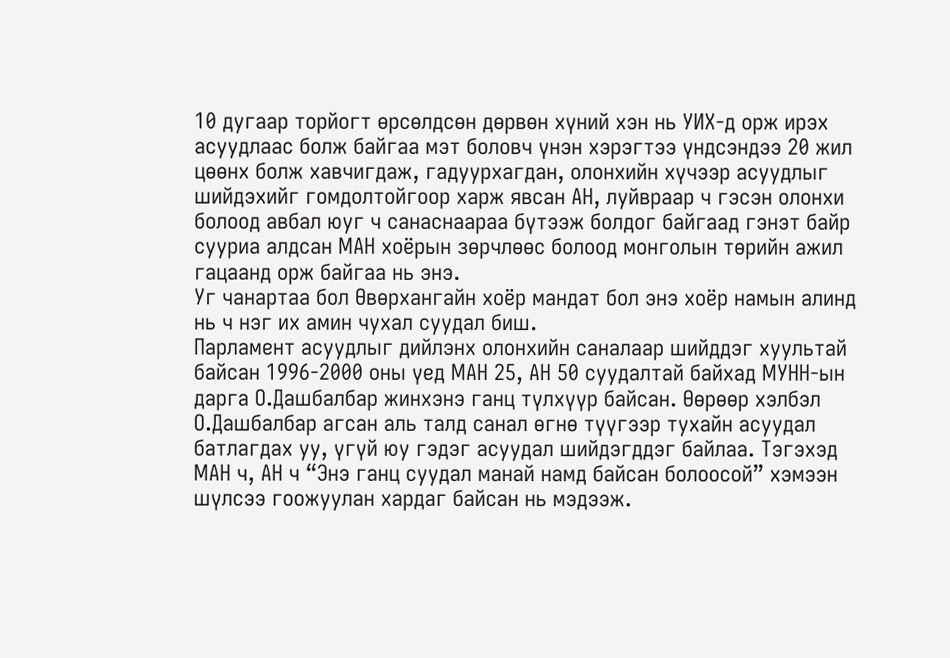10 дугаар торйогт өрсөлдсөн дөрвөн хүний хэн нь УИХ-д орж ирэх асуудлаас болж байгаа мэт боловч үнэн хэрэгтээ үндсэндээ 20 жил цөөнх болж хавчигдаж, гадуурхагдан, олонхийн хүчээр асуудлыг шийдэхийг гомдолтойгоор харж явсан АН, луйвраар ч гэсэн олонхи болоод авбал юуг ч санаснаараа бүтээж болдог байгаад гэнэт байр сууриа алдсан МАН хоёрын зөрчлөөс болоод монголын төрийн ажил гацаанд орж байгаа нь энэ.
Уг чанартаа бол Өвөрхангайн хоёр мандат бол энэ хоёр намын алинд нь ч нэг их амин чухал суудал биш.
Парламент асуудлыг дийлэнх олонхийн саналаар шийддэг хуультай байсан 1996-2000 оны үед МАН 25, АН 50 суудалтай байхад МУНН-ын дарга О.Дашбалбар жинхэнэ ганц түлхүүр байсан. Өөрөөр хэлбэл О.Дашбалбар агсан аль талд санал өгнө түүгээр тухайн асуудал батлагдах уу, үгүй юу гэдэг асуудал шийдэгддэг байлаа. Тэгэхэд МАН ч, АН ч “Энэ ганц суудал манай намд байсан болоосой” хэмээн шүлсээ гоожуулан хардаг байсан нь мэдээж.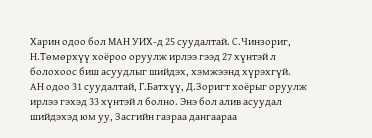Харин одоо бол МАН УИХ-д 25 суудалтай. С.Чинзориг, Н.Төмөрхүү хоёроо оруулж ирлээ гээд 27 хүнтэй л болохоос биш асуудлыг шийдэх, хэмжээнд хүрэхгүй.
АН одоо 31 суудалтай, Г.Батхүү, Д.Зоригт хоёрыг оруулж ирлээ гэхэд 33 хүнтэй л болно. Энэ бол алив асуудал шийдэхэд юм уу, Засгийн газраа дангаараа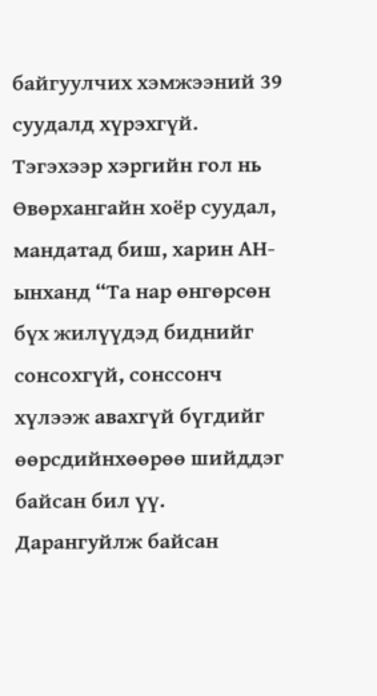байгуулчих хэмжээний 39 суудалд хүрэхгүй.
Тэгэхээр хэргийн гол нь Өвөрхангайн хоёр суудал, мандатад биш, харин АН-ынханд “Та нар өнгөрсөн бүх жилүүдэд биднийг сонсохгүй, сонссонч хүлээж авахгүй бүгдийг өөрсдийнхөөрөө шийддэг байсан бил үү. Дарангуйлж байсан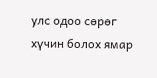улс одоо сөрөг хүчин болох ямар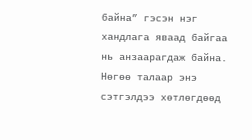байна” гэсэн нэг хандлага яваад байгаа нь анзаарагдаж байна.
Нөгөө талаар энэ сэтгэлдээ хөтлөгдөөд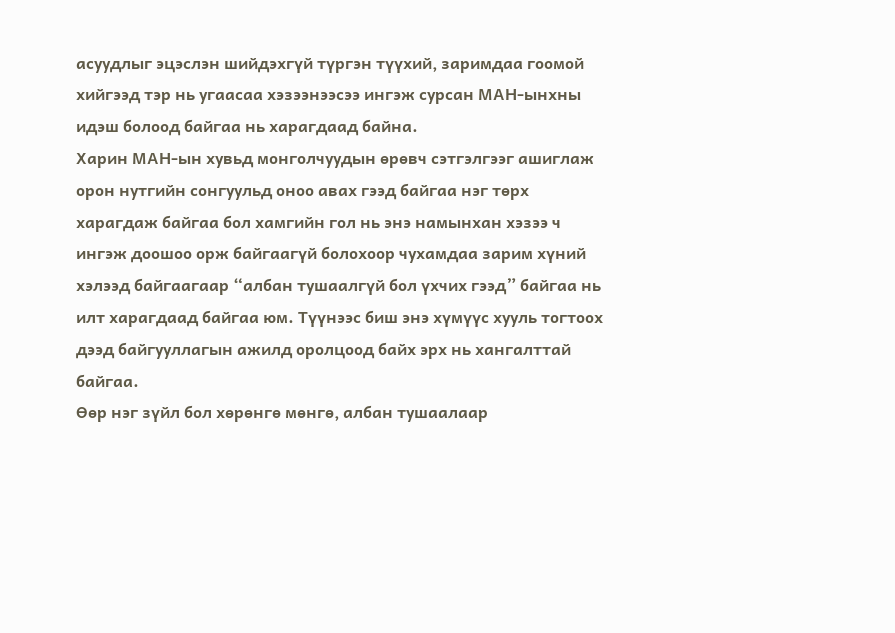асуудлыг эцэслэн шийдэхгүй түргэн түүхий, заримдаа гоомой хийгээд тэр нь угаасаа хэзээнээсээ ингэж сурсан МАН-ынхны идэш болоод байгаа нь харагдаад байна.
Харин МАН-ын хувьд монголчуудын өрөвч сэтгэлгээг ашиглаж орон нутгийн сонгуульд оноо авах гээд байгаа нэг төрх харагдаж байгаа бол хамгийн гол нь энэ намынхан хэзээ ч ингэж доошоо орж байгаагүй болохоор чухамдаа зарим хүний хэлээд байгаагаар “албан тушаалгүй бол үхчих гээд” байгаа нь илт харагдаад байгаа юм. Түүнээс биш энэ хүмүүс хууль тогтоох дээд байгууллагын ажилд оролцоод байх эрх нь хангалттай байгаа.
Өөр нэг зүйл бол хөрөнгө мөнгө, албан тушаалаар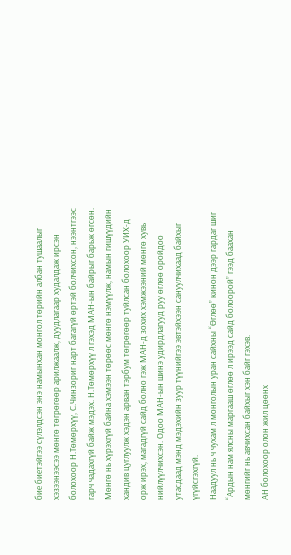бие биетэйгээ сүлэлдсэн энэ намынхан монгол төрийн албан тушаалыг хэзээнээсээ мөнгө төгрөгөөр арилжаалж, дуудлагаар худалдаж ирсэн болохоор Н.Төмөрхүү, С.Чинзориг нарт багагүй өртэй болчихсон, нээнтгээс гарч чадахгүй байж мэдэх. Н.Төмөрхүү л гэхэд МАН-ын байрыг барьж өгсөн. Мөнгө нь хүрэхгүй байна хэмээн төрөөс мөнгө нэмүүлж, намын гишүүдийн хандив цуглуулж хэдэн арван тэрбум төгрөгөөр туйлсан болохоор УИХ-д орж ирэх, магадгүй сайд болно гэж МАН-д зохих хэмжээний мөнгө хувь нийлүүлчихсэн. Одоо МАН-ын шинэ удирдлагууд руу өглөө оройдоо утасдаад мэнд мэдэхийн зуур түүнийгээ эвтэйхээн сануулчихаад байхыг үгүйсгэхгүй.
Наадуул нь ч чухам л монголын уран сайхны “Өглөө” кинон дээр гардаг шиг “Ардын нам ялсны маргааш өглөө л ирээд сайд болоорой” гээд баахан мөнгийг нь авчихсан байхыг хэн байг гэхэв.
АН болохоор олон жил цөөнх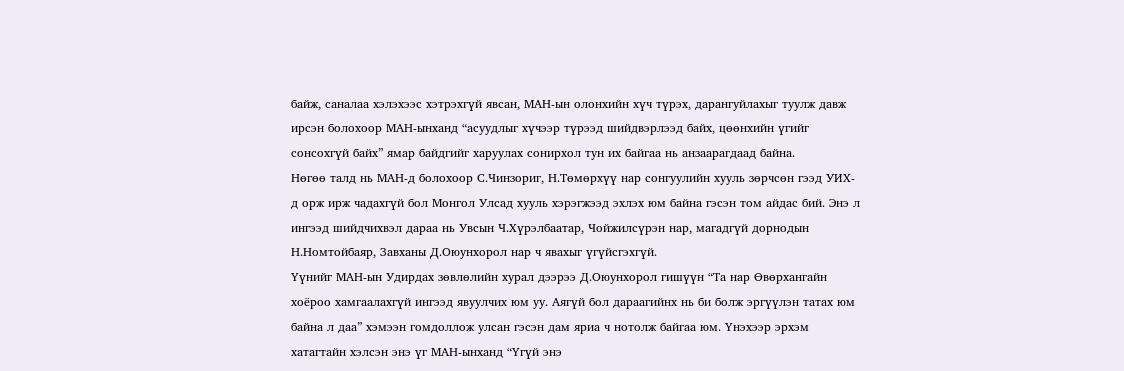байж, саналаа хэлэхээс хэтрэхгүй явсан, МАН-ын олонхийн хүч түрэх, дарангуйлахыг туулж давж ирсэн болохоор МАН-ынханд “асуудлыг хүчээр түрээд шийдвэрлээд байх, цөөнхийн үгийг сонсохгүй байх” ямар байдгийг харуулах сонирхол тун их байгаа нь анзаарагдаад байна.
Нөгөө талд нь МАН-д болохоор С.Чинзориг, Н.Төмөрхүү нар сонгуулийн хууль зөрчсөн гээд УИХ-д орж ирж чадахгүй бол Монгол Улсад хууль хэрэгжээд эхлэх юм байна гэсэн том айдас бий. Энэ л ингээд шийдчихвэл дараа нь Увсын Ч.Хүрэлбаатар, Чойжилсүрэн нар, магадгүй дорнодын Н.Номтойбаяр, Завханы Д.Оюунхорол нар ч явахыг үгүйсгэхгүй.
Үүнийг МАН-ын Удирдах зөвлөлийн хурал дээрээ Д.Оюунхорол гишүүн “Та нар Өвөрхангайн хоёроо хамгаалахгүй ингээд явуулчих юм уу. Аягүй бол дараагийнх нь би болж эргүүлэн татах юм байна л даа” хэмээн гомдоллож улсан гэсэн дам яриа ч нотолж байгаа юм. Үнэхээр эрхэм хатагтайн хэлсэн энэ үг МАН-ынханд “Үгүй энэ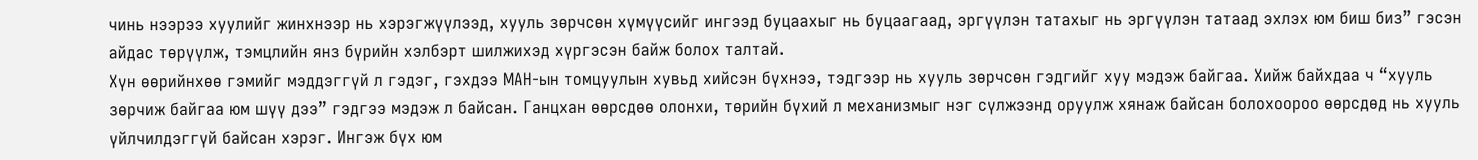чинь нээрээ хуулийг жинхнээр нь хэрэгжүүлээд, хууль зөрчсөн хүмүүсийг ингээд буцаахыг нь буцаагаад, эргүүлэн татахыг нь эргүүлэн татаад эхлэх юм биш биз” гэсэн айдас төрүүлж, тэмцлийн янз бүрийн хэлбэрт шилжихэд хүргэсэн байж болох талтай.
Хүн өөрийнхөө гэмийг мэддэггүй л гэдэг, гэхдээ МАН-ын томцуулын хувьд хийсэн бүхнээ, тэдгээр нь хууль зөрчсөн гэдгийг хуу мэдэж байгаа. Хийж байхдаа ч “хууль зөрчиж байгаа юм шүү дээ” гэдгээ мэдэж л байсан. Ганцхан өөрсдөө олонхи, төрийн бүхий л механизмыг нэг сүлжээнд оруулж хянаж байсан болохоороо өөрсдөд нь хууль үйлчилдэггүй байсан хэрэг. Ингэж бүх юм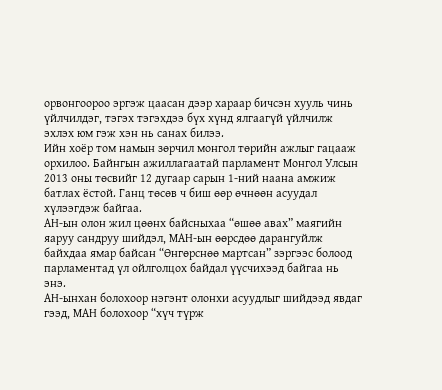орвонгоороо эргэж цаасан дээр хараар бичсэн хууль чинь үйлчилдэг, тэгэх тэгэхдээ бүх хүнд ялгаагүй үйлчилж эхлэх юм гэж хэн нь санах билээ.
Ийн хоёр том намын зөрчил монгол төрийн ажлыг гацааж орхилоо. Байнгын ажиллагаатай парламент Монгол Улсын 2013 оны төсвийг 12 дугаар сарын 1-ний наана амжиж батлах ёстой. Ганц төсөв ч биш өөр өчнөөн асуудал хүлээгдэж байгаа.
АН-ын олон жил цөөнх байсныхаа “өшөө авах” маягийн яаруу сандруу шийдэл, МАН-ын өөрсдөө дарангуйлж байхдаа ямар байсан “Өнгөрснөө мартсан” зэргээс болоод парламентад үл ойлголцох байдал үүсчихээд байгаа нь энэ.
АН-ынхан болохоор нэгэнт олонхи асуудлыг шийдээд явдаг гээд, МАН болохоор “хүч түрж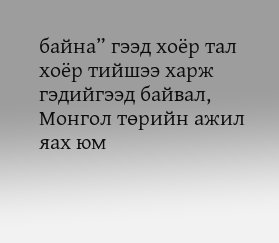байна” гээд хоёр тал хоёр тийшээ харж гэдийгээд байвал, Монгол төрийн ажил яах юм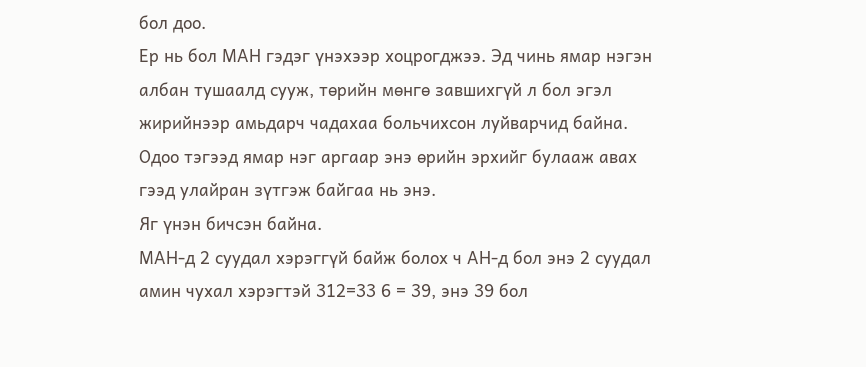бол доо.
Ер нь бол МАН гэдэг үнэхээр хоцрогджээ. Эд чинь ямар нэгэн албан тушаалд сууж, төрийн мөнгө завшихгүй л бол эгэл жирийнээр амьдарч чадахаа больчихсон луйварчид байна. Одоо тэгээд ямар нэг аргаар энэ өрийн эрхийг булааж авах гээд улайран зүтгэж байгаа нь энэ.
Яг үнэн бичсэн байна.
МАН-д 2 суудал хэрэггүй байж болох ч АН-д бол энэ 2 суудал амин чухал хэрэгтэй 312=33 6 = 39, энэ 39 бол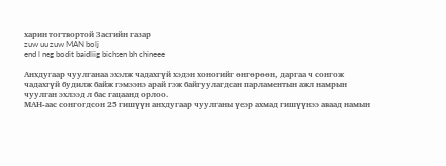харин тогтвортой Засгийн газар
zuw uu zuw MAN bolj
end l neg bodit baidliig bichsen bh chineee

Анхдугаар чуулганаа эхэлж чадахгүй хэдэн хоногийг өнгөрөөн, даргаа ч сонгож чадахгүй будилж байж гэмээнэ арай гэж байгуулагдсан парламентын ажл намрын чуулган эхлээд л бас гацаанд орлоо.
МАН-аас сонгогдсон 25 гишүүн анхдугаар чуулганы үеэр ахмад гишүүнээ аваад намын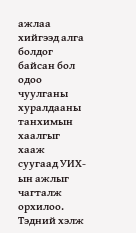ажлаа хийгээд алга болдог байсан бол одоо чуулганы хуралдааны танхимын хаалгыг хааж суугаад УИХ-ын ажлыг чагталж орхилоо. Тэдний хэлж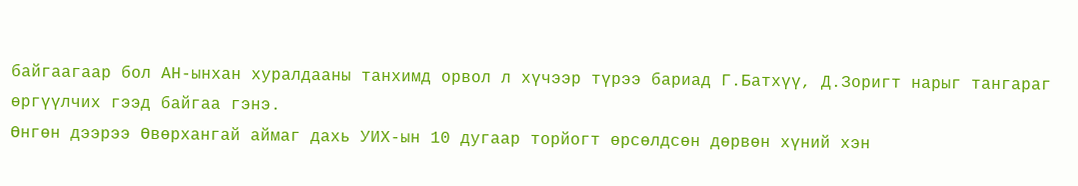байгаагаар бол АН-ынхан хуралдааны танхимд орвол л хүчээр түрээ бариад Г.Батхүү, Д.Зоригт нарыг тангараг өргүүлчих гээд байгаа гэнэ.
Өнгөн дээрээ Өвөрхангай аймаг дахь УИХ-ын 10 дугаар торйогт өрсөлдсөн дөрвөн хүний хэн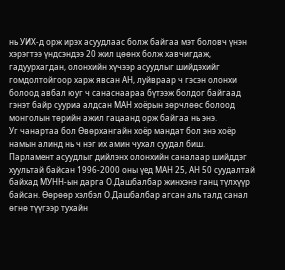нь УИХ-д орж ирэх асуудлаас болж байгаа мэт боловч үнэн хэрэгтээ үндсэндээ 20 жил цөөнх болж хавчигдаж, гадуурхагдан, олонхийн хүчээр асуудлыг шийдэхийг гомдолтойгоор харж явсан АН, луйвраар ч гэсэн олонхи болоод авбал юуг ч санаснаараа бүтээж болдог байгаад гэнэт байр сууриа алдсан МАН хоёрын зөрчлөөс болоод монголын төрийн ажил гацаанд орж байгаа нь энэ.
Уг чанартаа бол Өвөрхангайн хоёр мандат бол энэ хоёр намын алинд нь ч нэг их амин чухал суудал биш.
Парламент асуудлыг дийлэнх олонхийн саналаар шийддэг хуультай байсан 1996-2000 оны үед МАН 25, АН 50 суудалтай байхад МУНН-ын дарга О.Дашбалбар жинхэнэ ганц түлхүүр байсан. Өөрөөр хэлбэл О.Дашбалбар агсан аль талд санал өгнө түүгээр тухайн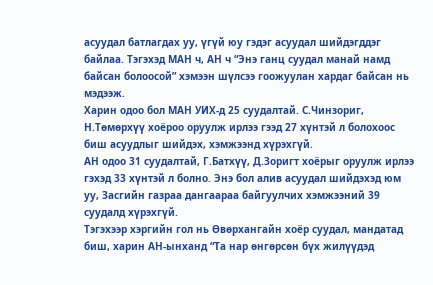асуудал батлагдах уу, үгүй юу гэдэг асуудал шийдэгддэг байлаа. Тэгэхэд МАН ч, АН ч “Энэ ганц суудал манай намд байсан болоосой” хэмээн шүлсээ гоожуулан хардаг байсан нь мэдээж.
Харин одоо бол МАН УИХ-д 25 суудалтай. С.Чинзориг, Н.Төмөрхүү хоёроо оруулж ирлээ гээд 27 хүнтэй л болохоос биш асуудлыг шийдэх, хэмжээнд хүрэхгүй.
АН одоо 31 суудалтай, Г.Батхүү, Д.Зоригт хоёрыг оруулж ирлээ гэхэд 33 хүнтэй л болно. Энэ бол алив асуудал шийдэхэд юм уу, Засгийн газраа дангаараа байгуулчих хэмжээний 39 суудалд хүрэхгүй.
Тэгэхээр хэргийн гол нь Өвөрхангайн хоёр суудал, мандатад биш, харин АН-ынханд “Та нар өнгөрсөн бүх жилүүдэд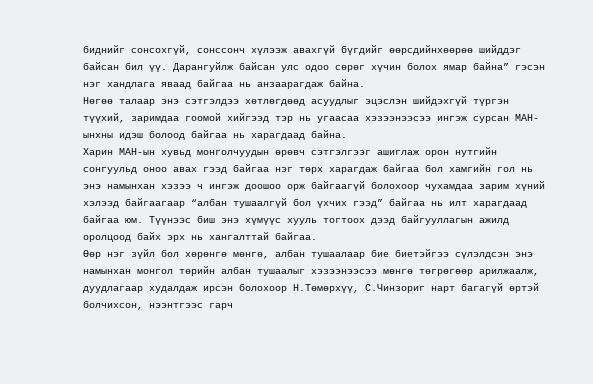биднийг сонсохгүй, сонссонч хүлээж авахгүй бүгдийг өөрсдийнхөөрөө шийддэг байсан бил үү. Дарангуйлж байсан улс одоо сөрөг хүчин болох ямар байна” гэсэн нэг хандлага яваад байгаа нь анзаарагдаж байна.
Нөгөө талаар энэ сэтгэлдээ хөтлөгдөөд асуудлыг эцэслэн шийдэхгүй түргэн түүхий, заримдаа гоомой хийгээд тэр нь угаасаа хэзээнээсээ ингэж сурсан МАН-ынхны идэш болоод байгаа нь харагдаад байна.
Харин МАН-ын хувьд монголчуудын өрөвч сэтгэлгээг ашиглаж орон нутгийн сонгуульд оноо авах гээд байгаа нэг төрх харагдаж байгаа бол хамгийн гол нь энэ намынхан хэзээ ч ингэж доошоо орж байгаагүй болохоор чухамдаа зарим хүний хэлээд байгаагаар “албан тушаалгүй бол үхчих гээд” байгаа нь илт харагдаад байгаа юм. Түүнээс биш энэ хүмүүс хууль тогтоох дээд байгууллагын ажилд оролцоод байх эрх нь хангалттай байгаа.
Өөр нэг зүйл бол хөрөнгө мөнгө, албан тушаалаар бие биетэйгээ сүлэлдсэн энэ намынхан монгол төрийн албан тушаалыг хэзээнээсээ мөнгө төгрөгөөр арилжаалж, дуудлагаар худалдаж ирсэн болохоор Н.Төмөрхүү, С.Чинзориг нарт багагүй өртэй болчихсон, нээнтгээс гарч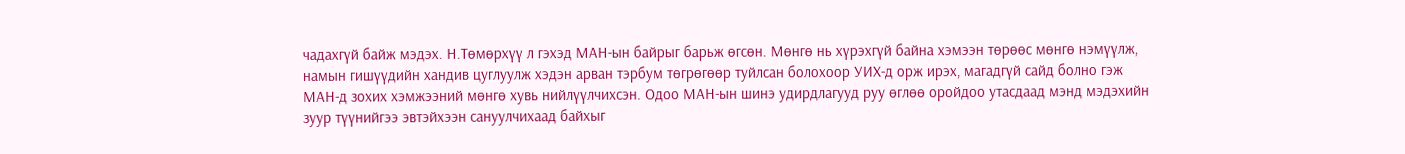чадахгүй байж мэдэх. Н.Төмөрхүү л гэхэд МАН-ын байрыг барьж өгсөн. Мөнгө нь хүрэхгүй байна хэмээн төрөөс мөнгө нэмүүлж, намын гишүүдийн хандив цуглуулж хэдэн арван тэрбум төгрөгөөр туйлсан болохоор УИХ-д орж ирэх, магадгүй сайд болно гэж МАН-д зохих хэмжээний мөнгө хувь нийлүүлчихсэн. Одоо МАН-ын шинэ удирдлагууд руу өглөө оройдоо утасдаад мэнд мэдэхийн зуур түүнийгээ эвтэйхээн сануулчихаад байхыг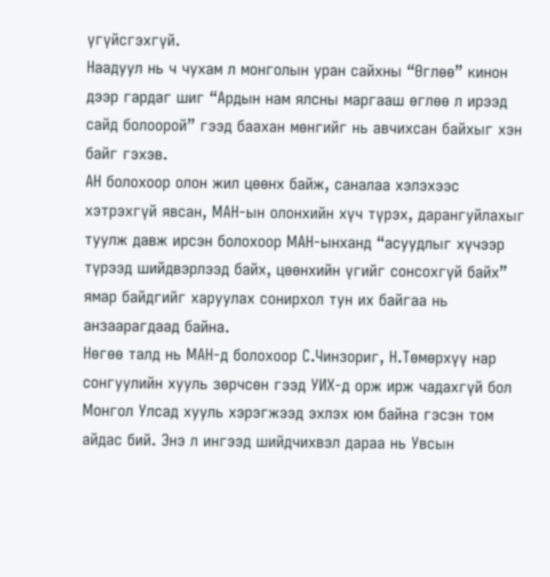үгүйсгэхгүй.
Наадуул нь ч чухам л монголын уран сайхны “Өглөө” кинон дээр гардаг шиг “Ардын нам ялсны маргааш өглөө л ирээд сайд болоорой” гээд баахан мөнгийг нь авчихсан байхыг хэн байг гэхэв.
АН болохоор олон жил цөөнх байж, саналаа хэлэхээс хэтрэхгүй явсан, МАН-ын олонхийн хүч түрэх, дарангуйлахыг туулж давж ирсэн болохоор МАН-ынханд “асуудлыг хүчээр түрээд шийдвэрлээд байх, цөөнхийн үгийг сонсохгүй байх” ямар байдгийг харуулах сонирхол тун их байгаа нь анзаарагдаад байна.
Нөгөө талд нь МАН-д болохоор С.Чинзориг, Н.Төмөрхүү нар сонгуулийн хууль зөрчсөн гээд УИХ-д орж ирж чадахгүй бол Монгол Улсад хууль хэрэгжээд эхлэх юм байна гэсэн том айдас бий. Энэ л ингээд шийдчихвэл дараа нь Увсын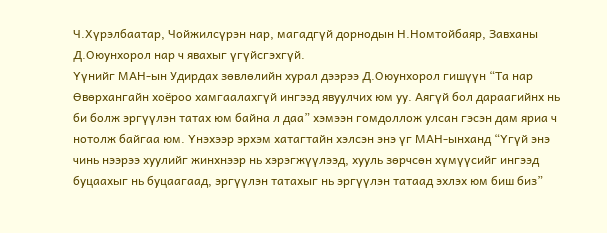Ч.Хүрэлбаатар, Чойжилсүрэн нар, магадгүй дорнодын Н.Номтойбаяр, Завханы Д.Оюунхорол нар ч явахыг үгүйсгэхгүй.
Үүнийг МАН-ын Удирдах зөвлөлийн хурал дээрээ Д.Оюунхорол гишүүн “Та нар Өвөрхангайн хоёроо хамгаалахгүй ингээд явуулчих юм уу. Аягүй бол дараагийнх нь би болж эргүүлэн татах юм байна л даа” хэмээн гомдоллож улсан гэсэн дам яриа ч нотолж байгаа юм. Үнэхээр эрхэм хатагтайн хэлсэн энэ үг МАН-ынханд “Үгүй энэ чинь нээрээ хуулийг жинхнээр нь хэрэгжүүлээд, хууль зөрчсөн хүмүүсийг ингээд буцаахыг нь буцаагаад, эргүүлэн татахыг нь эргүүлэн татаад эхлэх юм биш биз”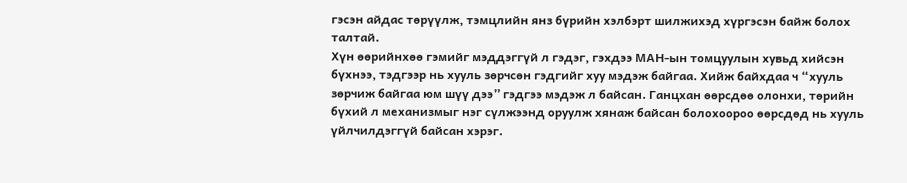гэсэн айдас төрүүлж, тэмцлийн янз бүрийн хэлбэрт шилжихэд хүргэсэн байж болох талтай.
Хүн өөрийнхөө гэмийг мэддэггүй л гэдэг, гэхдээ МАН-ын томцуулын хувьд хийсэн бүхнээ, тэдгээр нь хууль зөрчсөн гэдгийг хуу мэдэж байгаа. Хийж байхдаа ч “хууль зөрчиж байгаа юм шүү дээ” гэдгээ мэдэж л байсан. Ганцхан өөрсдөө олонхи, төрийн бүхий л механизмыг нэг сүлжээнд оруулж хянаж байсан болохоороо өөрсдөд нь хууль үйлчилдэггүй байсан хэрэг.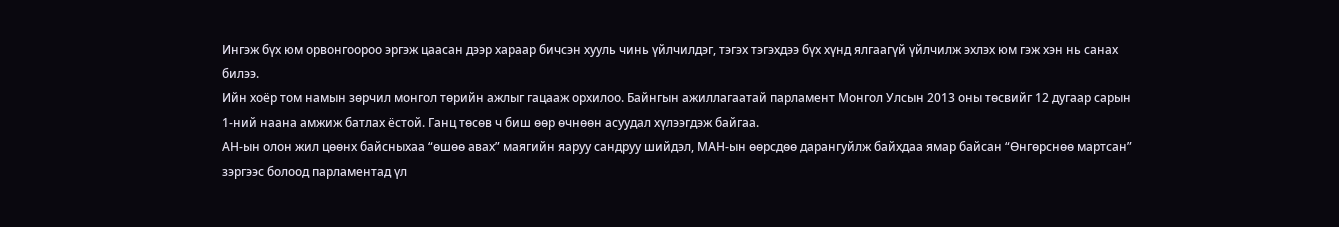Ингэж бүх юм орвонгоороо эргэж цаасан дээр хараар бичсэн хууль чинь үйлчилдэг, тэгэх тэгэхдээ бүх хүнд ялгаагүй үйлчилж эхлэх юм гэж хэн нь санах билээ.
Ийн хоёр том намын зөрчил монгол төрийн ажлыг гацааж орхилоо. Байнгын ажиллагаатай парламент Монгол Улсын 2013 оны төсвийг 12 дугаар сарын 1-ний наана амжиж батлах ёстой. Ганц төсөв ч биш өөр өчнөөн асуудал хүлээгдэж байгаа.
АН-ын олон жил цөөнх байсныхаа “өшөө авах” маягийн яаруу сандруу шийдэл, МАН-ын өөрсдөө дарангуйлж байхдаа ямар байсан “Өнгөрснөө мартсан” зэргээс болоод парламентад үл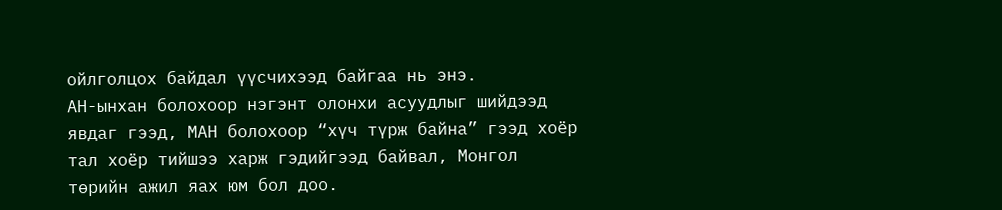ойлголцох байдал үүсчихээд байгаа нь энэ.
АН-ынхан болохоор нэгэнт олонхи асуудлыг шийдээд явдаг гээд, МАН болохоор “хүч түрж байна” гээд хоёр тал хоёр тийшээ харж гэдийгээд байвал, Монгол төрийн ажил яах юм бол доо.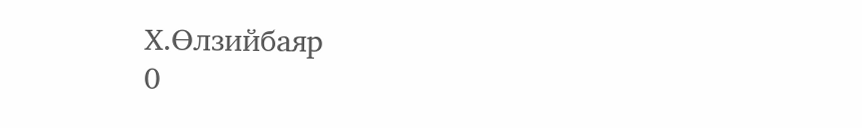Х.Өлзийбаяр
0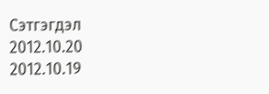Сэтгэгдэл
2012.10.20
2012.10.19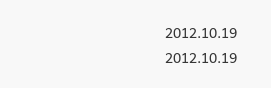2012.10.19
2012.10.19